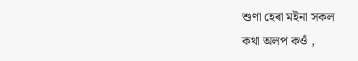শুণা হেৰা মইনা সকল
কথা অলপ কওঁ ,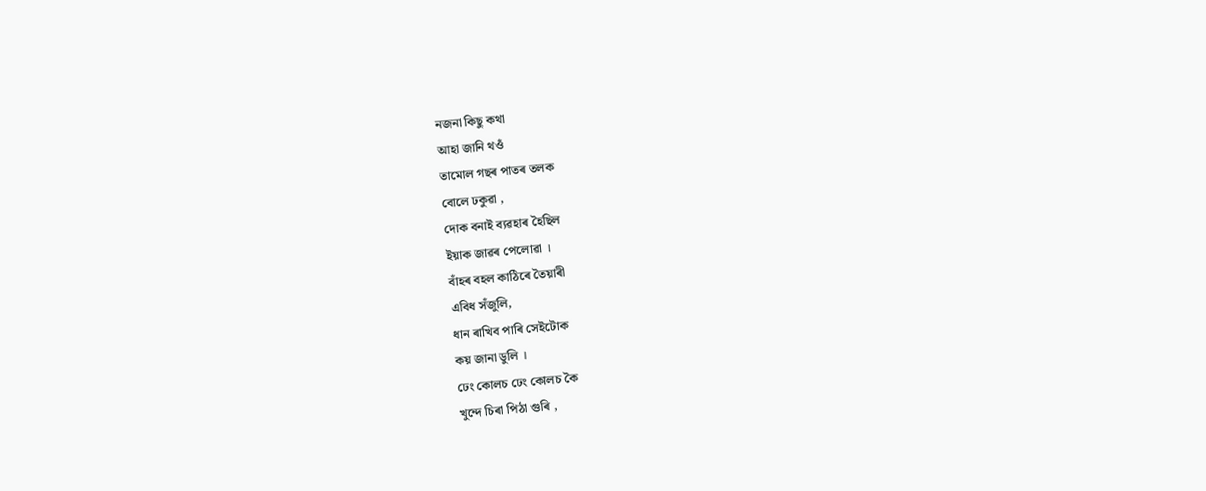নজনা কিছু কথা
আহা জানি থওঁ
তামোল গছৰ পাতৰ তলক
বোলে ঢকুৱা ,
দোক বনাই ব্যৱহাৰ হৈছিল
ইয়াক জাৱৰ পেলোৱা ।
বাঁহৰ বহল কাঠিৰে তৈয়াৰী
এবিধ সঁজুলি,
ধান ৰাখিব পাৰি সেইটোক
কয় জানা ডুলি ।
ঢেং কোলচ ঢেং কোলচ কৈ
খুন্দে চিৰা পিঠা গুৰি ,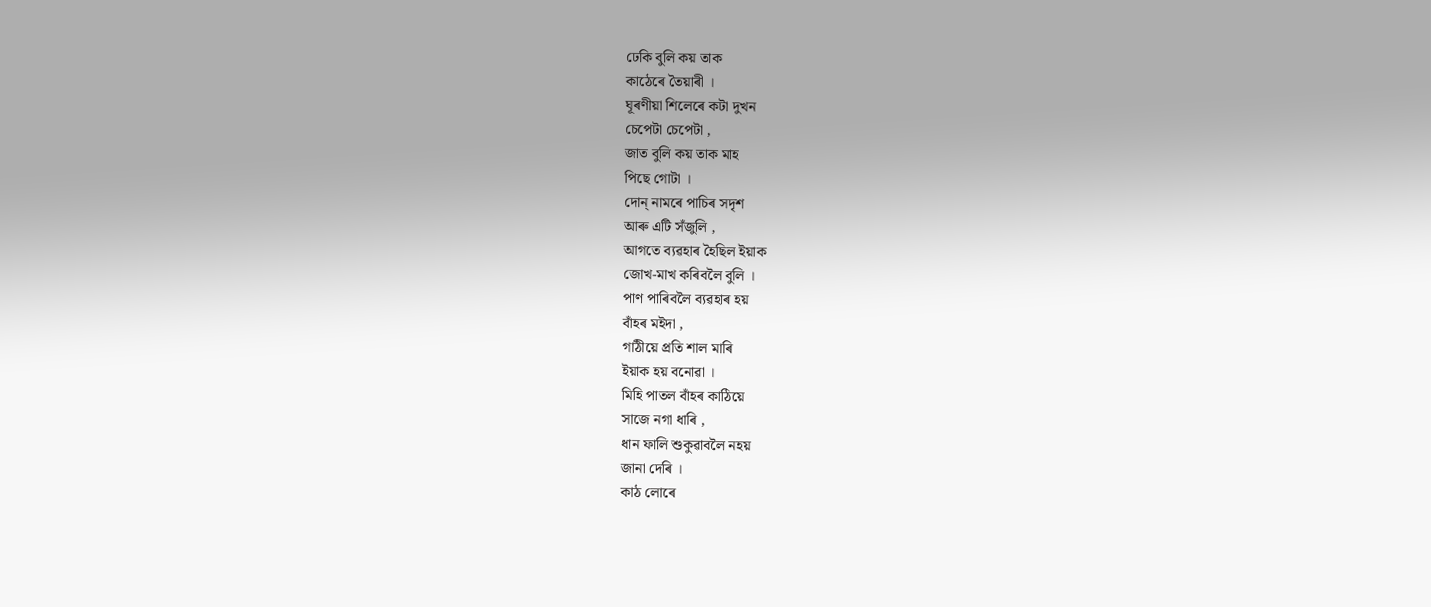ঢেকি বুলি কয় তাক
কাঠেৰে তৈয়াৰী ।
ঘূৰণীয়া শিলেৰে কটা দুখন
চেপেটা চেপেটা ,
জাত বুলি কয় তাক মাহ
পিছে গোটা ।
দোন্ নামৰে পাচিৰ সদৃশ
আৰু এটি সঁজুলি ,
আগতে ব্যৱহাৰ হৈছিল ইয়াক
জোখ-মাখ কৰিবলৈ বুলি ।
পাণ পাৰিবলৈ ব্যৱহাৰ হয়
বাঁহৰ মইদা ,
গাঠীয়ে প্ৰতি শাল মাৰি
ইয়াক হয় বনোৱা ।
মিহি পাতল বাঁহৰ কাঠিয়ে
সাজে নগা ধাৰি ,
ধান ফালি শুকুৱাবলৈ নহয়
জানা দেৰি ।
কাঠ লোৰে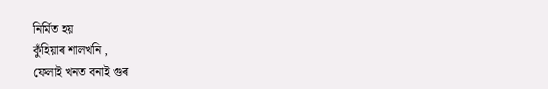নিৰ্মিত হয়
কুঁহিয়াৰ শালখনি ,
ফেলাই খনত বনাই গুৰ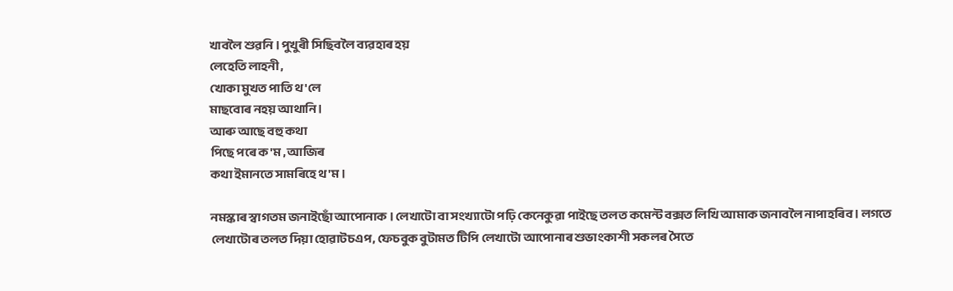খাবলৈ শুৱনি । পুখুৰী সিছিবলৈ ব্যৱহাৰ হয়
লেহেতি লাহনী ,
খোকা মুখত পাতি থ'লে
মাছবোৰ নহয় আথানি ।
আৰু আছে বহু কথা
পিছে পৰে ক'ম , আজিৰ
কথা ইমানতে সামৰিহে থ'ম ।

নমস্কাৰ স্বাগতম জনাইছোঁ আপোনাক । লেখাটো বা সংখ্যাটো পঢ়ি কেনেকুৱা পাইছে তলত কমেন্ট বক্সত লিখি আমাক জনাবলৈ নাপাহৰিব । লগতে লেখাটোৰ তলত দিয়া হোৱাটচএপ, ফেচবুক বুটামত টিপি লেখাটো আপোনাৰ শুভাংকাশী সকলৰ সৈতে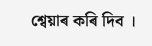শ্বেয়াৰ কৰি দিব ।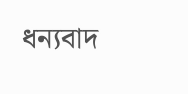ধন্যবাদ